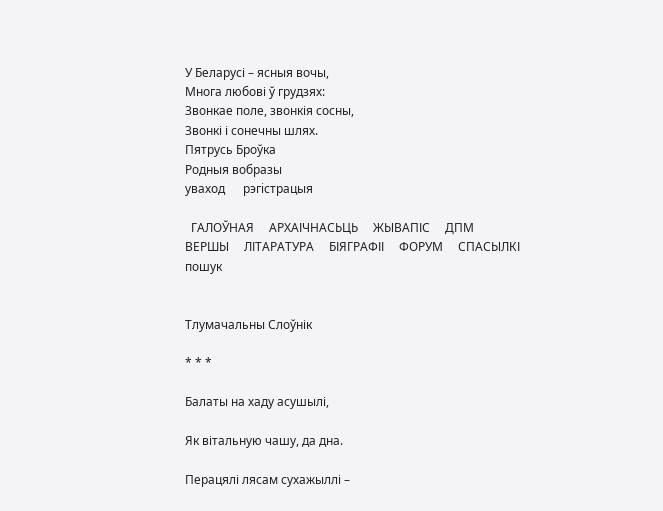У Беларусі – ясныя вочы,
Многа любові ў грудзях:
Звонкае поле, звонкія сосны,
Звонкі і сонечны шлях.
Пятрусь Броўка
Родныя вобразы
уваход      рэгiстрацыя

  ГАЛОЎНАЯ     АРХАІЧНАСЬЦЬ     ЖЫВАПІС     ДПМ     ВЕРШЫ     ЛІТАРАТУРА     БІЯГРАФІІ     ФОРУМ     СПАСЫЛКІ
пошук


Тлумачальны Слоўнік

* * *

Балаты на хаду асушылі,

Як вітальную чашу, да дна.

Перацялі лясам сухажыллі –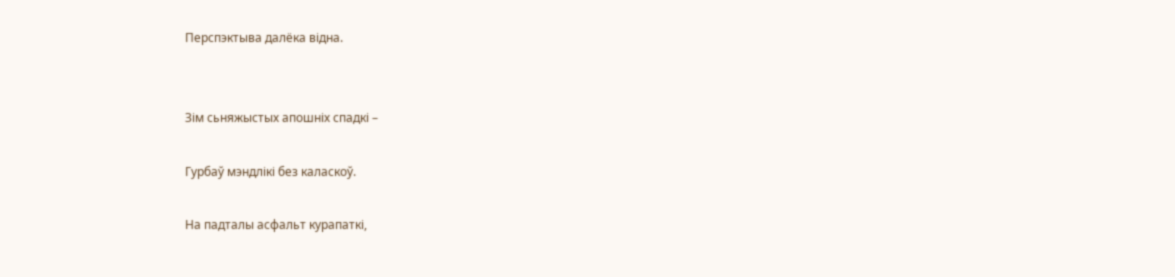Перспэктыва далёка відна.


Зім сьняжыстых апошніх спадкі –

Гурбаў мэндлікі без каласкоў.

На падталы асфальт курапаткі,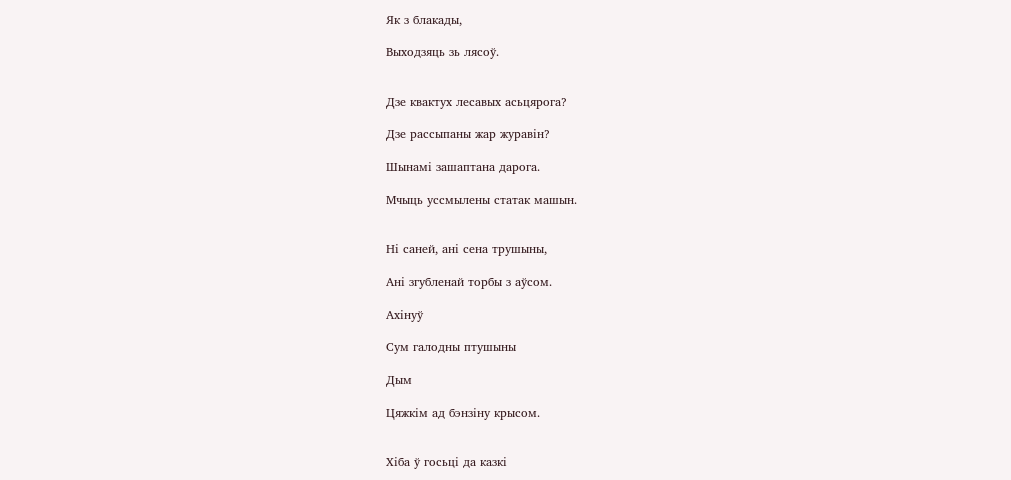Як з блакады,

Выходзяць зь лясоў.


Дзе квактух лесавых асьцярога?

Дзе рассыпаны жар журавін?

Шынамі зашаптана дарога.

Мчыць уссмылены статак машын.


Ні саней, ані сена трушыны,

Ані згубленай торбы з аўсом.

Ахінуў

Сум галодны птушыны

Дым

Цяжкім ад бэнзіну крысом.


Хіба ў госьці да казкі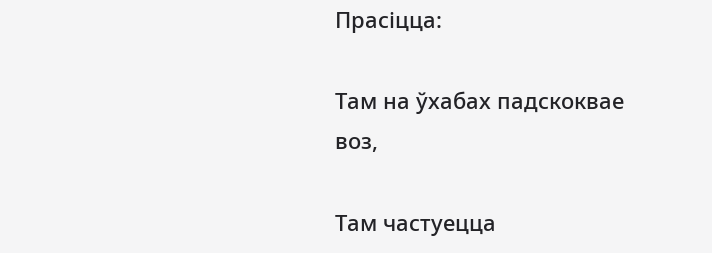Прасіцца:

Там на ўхабах падскоквае воз,

Там частуецца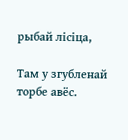рыбай лісіца,

Там у згубленай торбе авёс.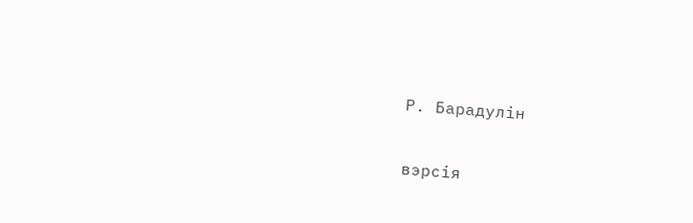Р. Барадулін

вэрсія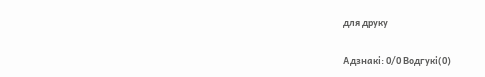для друку

Адзнакi: 0/0 Водгукі(0)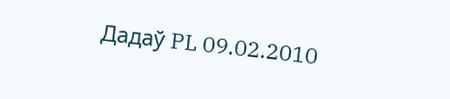Дадаў PL 09.02.2010